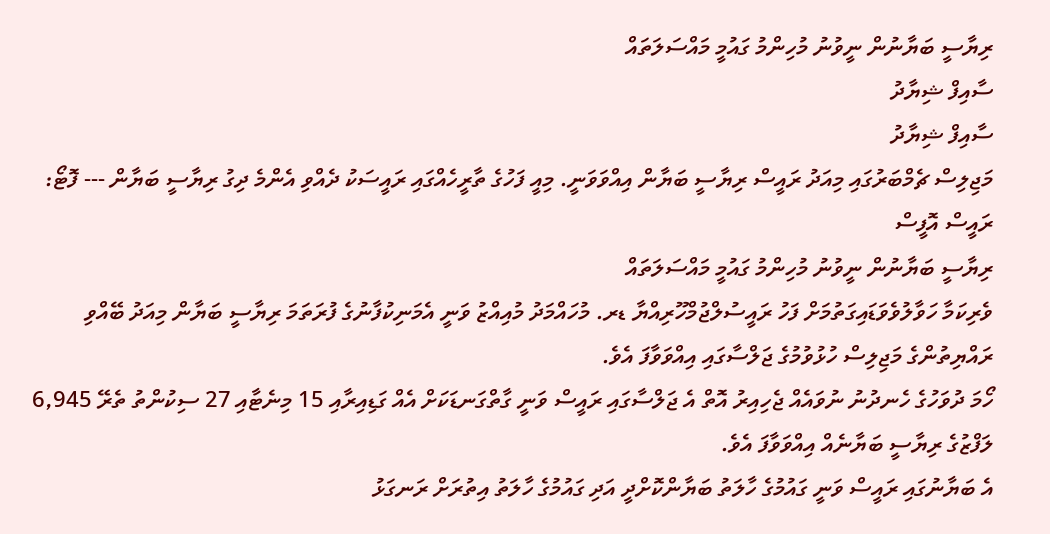ރިޔާސީ ބަޔާނުން ނީވުނު މުހިންމު ގައުމީ މައްސަލަތައް
ސާއިފް ޝިޔާދު
ސާއިފް ޝިޔާދު
މަޖިލިސް ޗެމްބަރުގައި މިއަދު ރައީސް ރިޔާސީ ބަޔާން އިއްވަވަނީ. މިއީ ފަހުގެ ތާރީހެއްގައި ރައީސަކު ދެއްވި އެންމެ ދިގު ރިޔާސީ ބަޔާން --- ފޮޓޯ: ރައީސް އޮފީސް
ރިޔާސީ ބަޔާނުން ނީވުނު މުހިންމު ގައުމީ މައްސަލަތައް
ވެރިކަމާ ހަވާލުވެވަޑައިގަތުމަށް ފަހު ރައީސުލްޖުމްހޫރިއްޔާ ޑރ. މުހައްމަދު މުއިއްޒު ވަނީ އެމަނިކުފާނުގެ ފުރަތަމަ ރިޔާސީ ބަޔާން މިއަދު ބޭއްވި ރައްޔިތުންގެ މަޖިލިސް ހުޅުވުމުގެ ޖަލްސާގައި އިއްވަވާފަ އެވެ.
ހޯމަ ދުވަހުގެ ހެނދުނު ނުވައެއް ޖެހިއިރު އޮތް އެ ޖަލްސާގައި ރައީސް ވަނީ ގާތްގަނޑަކަށް އެއް ގަޑިއިރާއި 15 މިނެޓާއި 27 ސިކުންތު ތެރޭ 6,945 ލަފްޒުގެ ރިޔާސީ ބަޔާނެއް އިއްވަވާފަ އެވެ.
އެ ބަޔާނުގައި ރައީސް ވަނީ ގައުމުގެ ހާލަތު ބަޔާންކޮށްދީ އަދި ގައުމުގެ ހާލަތު އިތުރަށް ރަނގަޅު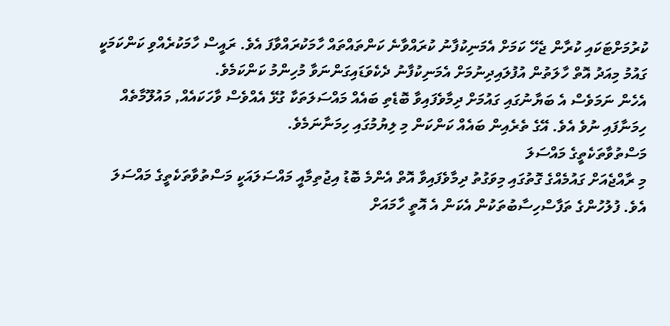ކުރުމަށްޓަކައި ކުރާން ޖެހޭ ކަމަށް އެމަނިކުފާނު ކުރައްވާނެ ކަންތައްތައް ހާމަކުރައްވާފަ އެވެ. ރައީސް ހާމަކުރެއްވި ކަންކަމަކީ ގައުމު މިއަދު އޮތް ހާލަތުން އުފުލައިދިނުމަށް އެމަނިކުފާނު ދެކެވަޑައިގަންނަވާ މުހިންމު ކަންކަމެވެ.
އެހެން ނަމަވެސް އެ ބަޔާނުގައި ގައުމަށް ދިމާވެފައިވާ ބޮޑެތި ބައެއް މައްސަލަތަކާ ގުޅޭ އެއްވެސް ވާހަކައެއް, މައުލޫމާތެއް ހިމަނާފައި ނުވެ އެވެ. އޭގެ ތެރެއިން ބައެއް ކަންކަން މި ލިޔުމުގައި ހިމަނާނަމެވެ.
މަސްތުވާތަކެތީގެ މައްސަލަ
މި ރާއްޖެއަށް ގައުމެއްގެ ގޮތުގައި މިވަގުތު ދިމާވެފައިވާ އޮތް އެންމެ ބޮޑު އިޖުތިމާއީ މައްސަލައަކީ މަސްތުވާތަކެތީގެ މައްސަލަ އެވެ. ފުލުހުންގެ ތަފާސްހިސާބުތަކުން އެކަން އެ އޮތީ ހާމައަށް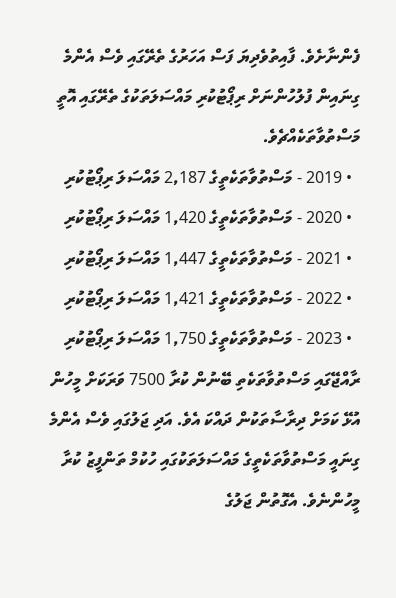ފެންނާށެވެ. ފާއިތުވެދިޔަ ފަސް އަހަރުގެ ތެރޭގައި ވެސް އެންމެ ގިނައިން ފުލުހުންނަށް ރިޕޯޓުކުރި މައްސަލަތަކުގެ ތެރޭގައި އޮތީ މަސްތުވާތަކެއްޗެވެ.
  • 2019 - މަސްތުވާތަކެތީގެ 2,187 މައްސަލަ ރިޕޯޓުކުރި
  • 2020 - މަސްތުވާތަކެތީގެ 1,420 މައްސަލަ ރިޕޯޓުކުރި
  • 2021 - މަސްތުވާތަކެތީގެ 1,447 މައްސަލަ ރިޕޯޓުކުރި
  • 2022 - މަސްތުވާތަކެތީގެ 1,421 މައްސަލަ ރިޕޯޓުކުރި
  • 2023 - މަސްތުވާތަކެތީގެ 1,750 މައްސަލަ ރިޕޯޓުކުރި
ރާއްޖޭގައި މަސްތުވާތަކެތި ބޭނުން ކުރާ 7500 ވަރަކަށް މީހުން އުޅޭ ކަމަށް ދިރާސާތަކުން ދައްކަ އެވެ. އަދި ޖަލުގައި ވެސް އެންމެ ގިނައީ މަސްތުވާތަކެތީގެ މައްސަލަތަކުގައި ހުކުމް ތަންފީޒު ކުރާ މީހުންނެވެ. އެގޮތުން ޖަލުގެ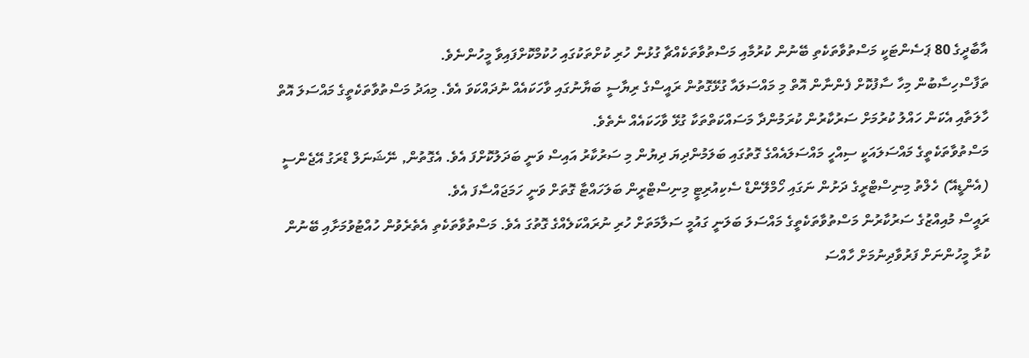އާބާދީގެ 80 ޕަސެންޓަކީ މަސްތުވާތަކެތި ބޭނުން ކުރުމާއި މަސްތުވާތަކެއްޗާ ގުޅުން ހުރި ކުށްތަކުގައި ހުކުމްކޮށްފައިވާ މީހުންނެވެ.
ތަފާސްހިސާބުން މިހާ ސާފުކޮށް ފެންނާން އޮތް މި މައްސަލައާ ގުޅޭގޮތުން ރައީސްގެ ރިޔާސީ ބަޔާނުގައި ވާހަކައެއް ނުދައްކަވަ އެވެ. މިއަދު މަސްތުވާތަކެތީގެ މައްސަލަ އޮތް ހާލަތާއި އެކަން ހައްލު ކުރުމަށް ސަރުކާރުން ކުރަމުންދާ މަސައްކަތްތަކާ ގުޅޭ ވާހަކައެއް ނެތެވެ.
މަސްތުވާތަކެތީގެ މައްސަލައަކީ ސިއްހީ މައްސަލައެއްގެ ގޮތުގައި ބަލަމުންދިޔަ ދިޔުން މި ސަރުކާރު އައިސް ވަނީ ބަދަލުކޮށްފަ އެވެ. އެގޮތުން, ނޭޝަނަލް ޑްރަގު އޭޖެންސީ (އެންޑީއޭ) ހެލްތު މިނިސްޓްރީގެ ދަށުން ނަގައި ހޯމްލޭންޑް ސެކިއުރިޓީ މިނިސްޓްރީން ބަލަހައްޓާ ގޮތަށް ވަނީ ހަމަޖައްސާފަ އެވެ.
ރައީސް މުއިއްޒުގެ ސަރުކާރުން މަސްތުވާތަކެތީގެ މައްސަލަ ބަލަނީ ގައުމީ ސަލާމަތަށް ހުރި ނުރައްކަލެއްގެ ގޮތުގަ އެވެ. މަސްތުވާތަކެތި އެތެރެވުން ހުއްޓުވުމަށާއި ބޭނުން ކުރާ މީހުންނަށް ފަރުވާދިނުމަށް ހާއްސަ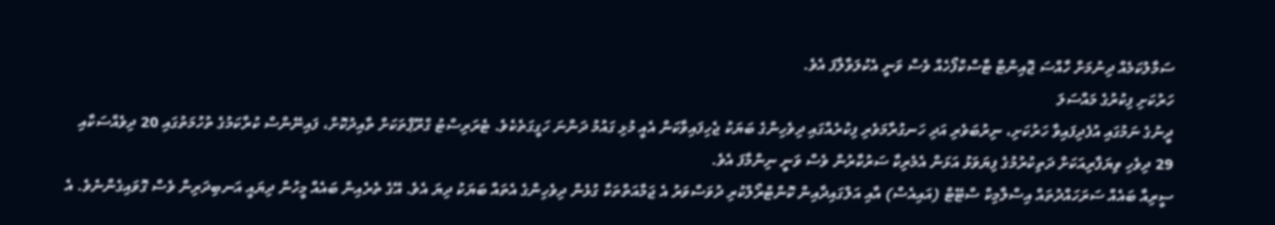ސަމާލުކަމެއް ދިނުމަށް ހާއްސަ ޖޮއިންޓް ޓާސްކްފޯހެއް ވެސް ވަނީ އެކުލަވާލާފަ އެވެ.
ހަރުކަށި ފިކުރުގެ މައްސަލަ
ދީނުގެ ނަމުގައި އުފެދިފައިވާ ހަރުކަށި، ނިރުބަވެރި އަދި ހަނގުރާމަވެރި ފިކުރެއްގައި ދިވެހިންގެ ބަޔަކު ޖެހިފައިވާކަން އެއީ މުޅި ގައުމު ދަންނަ ހަގީގަތެކެވެ. ޓެރަރިސްޓު ގްރޫޕްތަކަށް ތާއިދުކޮށް، ފައިނޭންސް ކުރާކަމުގެ ތުހުމަތުގައި 20 ދިވެއްސަކާއި 29 ދިވެހި ވިޔަފާރިއަކަށް ދަތިކުރުމުގެ ފިޔަވަޅު އަޅަން އެމެރިކާ ސަރުކާރުން ވެސް ވަނީ ނިންމާފަ އެވެ.
ސީރިއާ ބައެއް ސަރަހައްދުތައް އިސްލާމިކް ސްޓޭޓް (އައިއެސް) އާއި އަލްގައިދާއިން ކޮންޓްރޯލްކުރި ދުވަސްވަރު އެ ޖަމާއަތްތަކާ ގުޅެން ދިވެހިންގެ އެތައް ބަޔަކު ދިޔަ އެވެ. އޭގެ ތެރެއިން ބައެއް މީހުން ދިޔައީ އަނބިދަރިން ވެސް ގޮވައިގެންނެވެ. އެ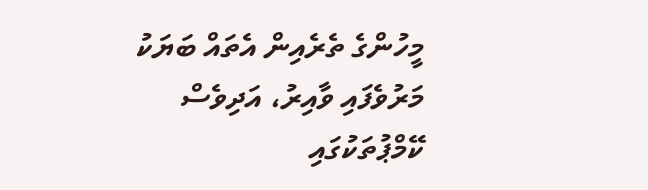މީހުންގެ ތެރެއިން އެތައް ބަޔަކު މަރުވެފައި ވާއިރު، އަދިވެސް ކޭމްޕުތަކުގައި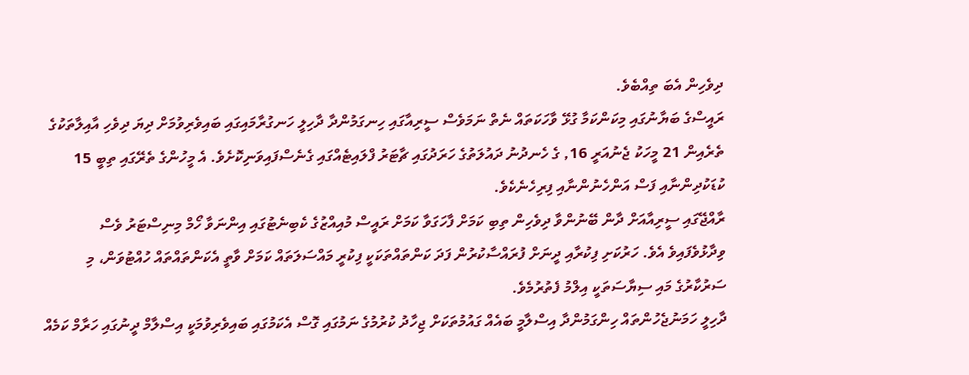ދިވެހިން އެބަ ތިއްބެވެ.
ރައީސްގެ ބަޔާނުގައި މިކަންކަމާ ގުޅޭ ވާހަކަތައް ނެތް ނަމަވެސް ސީރިއާގައި ހިނގަމުންދާ ދާހިލީ ހަނގުރާމައިގައި ބައިވެރިވުމަށް ދިޔަ ދިވެހި އާއިލާތަކުގެ ތެރެއިން 21 މީހަކު ޖެނުއަރީ 16, ގެ ހެނދުނު ދައުލަތުގެ ހަރަދުގައި ޗާޓަރު ފްލައިޓެއްގައި ގެނެސްފައިވަނިކޮށެވެ. އެ މީހުންގެ ތެރޭގައި ތިބީ 15 ކުޑަކުދިންނާއި ފަސް އަންހެނުންނާއި ފިރިހެނެކެވެ.
ރާއްޖޭގައި ސީރިއާއަށް ދާން ބޭނުންވާ ދިވެހިން ތިބި ކަމަށް ފާހަގަވާ ކަމަށް ރައީސް މުއިއްޒުގެ ކެބިނެޓުގައި އިންނަވާ ހޯމް މިނިސްޓަރު ވެސް ވިދާޅުވެފައިވެ އެވެ. ހަރުކަށި ފިކުރާއި ދީނަށް ފުރައްސާކުރުން ފަދަ ކަންތައްތަކަކީ ފިކުރީ މައްސަލަތައް ކަމަށް ވާތީ އެކަންތައްތައް ހުއްޓުވަން، މި ސަރުކާރުގެ މައި ސިޔާސަތަކީ އިލްމު ފެތުރުމެވެ.
ދާހިލީ ހަމަނުޖެހުންތައް ހިންގަމުންދާ އިސްލާމީ ބައެއް ގައުމުތަކަށް ޖިހާދު ކުރުމުގެ ނަމުގައި ގޮސް އެކަމުގައި ބައިވެރިވުމަކީ އިސްލާމް ދީނުގައި ހަރާމް ކަމެއް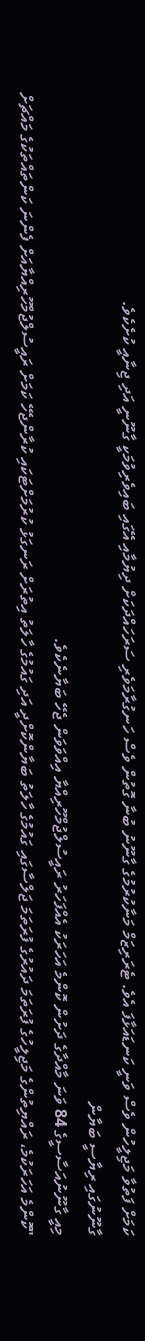ކަމަށް ފަތުވާ މަޖިލީހުން ވެސް ވަނީ ކަނޑައަޅާފަ އެވެ. ޓެރަރިޒަމް މަނާކުރުމުގެ ގާނޫނު ބުނާ ގޮތުން ވެސް ހަނގުރާމަވެރި ސަރަހައްދަކަށް ދިޔުމާއި އޭގައި ބައިވެރިވުމަކީ ގާނޫނީ އަދި ޖިނާއީ ކުށެކެވެ.
ގާނޫނުގައި ރިޔާސީ ބަޔާން
މިއީ ގާނޫނުއަސާސީގެ 84 ވަނަ މާއްދާގެ ދަށުން ކޮންމެ އަހަރަކު އެއްފަހަރު ރައީސުލްޖުމްހޫރިއްޔާ އިއްވަވަން ޖެހޭ ބަޔާނެކެވެ.
"ކޮންމެ އަހަރަކުމެ، ރައްޔިތުންގެ މަޖިލީހުގެ ފުރަތަމަ ދައުރުގެ ފުރަތަމަ ޖަލްސާގައި ގައުމުގެ ހާލަތު ބަޔާންކޮށްދީ އަދި ގައުމުގެ ހާލަތު އިތުރަށް ރަނގަޅު ކުރުމަށްޓަކައި ކުރާންޖެހޭ ކަމަށް ރައީސުލްޖުމްހޫރިއްޔާއަށް ފެންނަ ކަންތައްތަކުގެ މައްޗަށް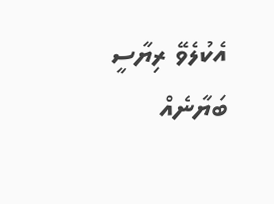އެކުލެވޭ ރިޔާސީ ބަޔާނެއް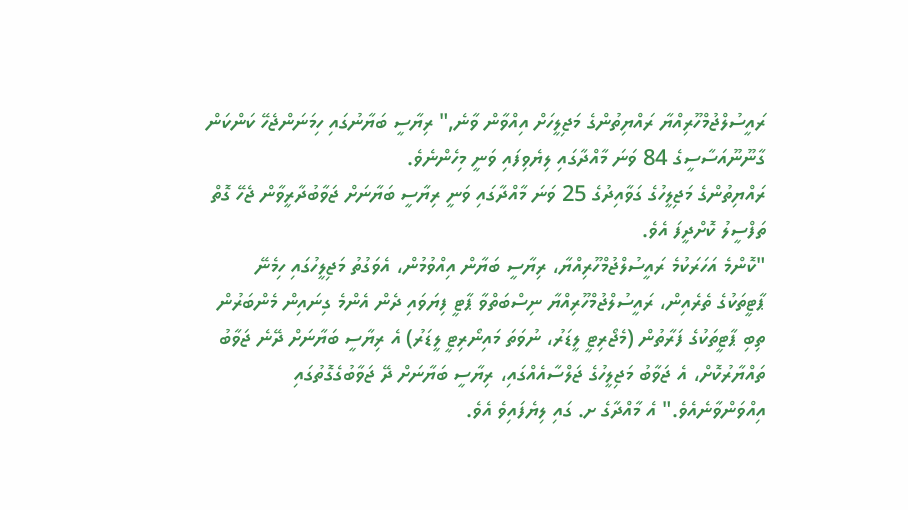ރައީސުލްޖުމްހޫރިއްޔާ ރައްޔިތުންގެ މަޖިލީހަށް އިއްވާން ވާނެ," ރިޔާސީ ބަޔާނުގައި ހިމަނަންޖެހޭ ކަންކަން ގާނޫނޫއަސާސީގެ 84 ވަނަ މާއްދާގައި ލިޔެވިފައި ވަނީ މިހެންނެވެ.
ރައްޔިތުންގެ މަޖިލީހުގެ ގަވާއިދުގެ 25 ވަނަ މާއްދާގައި ވަނީ ރިޔާސީ ބަޔާނަށް ޖަވާބުދާރީވާން ޖެހޭ ގޮތް ތަފްސީލު ކޮށްދީފަ އެވެ.
"ކޮންމެ އަހަރަކުމެ ރައީސުލްޖުމްހޫރިއްޔާ، ރިޔާސީ ބަޔާން އިއްވުމުން، އެވަގުތު މަޖިލީހުގައި ހިމެނޭ ޕާޓީތަކުގެ ތެރެއިން، ރައީސުލްޖުމްހޫރިއްޔާ ނިސްބަތްވާ ޕާޓީ ފިޔަވައި ދެން އެންމެ ގިނައިން މެންބަރުން ތިބި ޕާޓީތަކުގެ ފަރާތުން (މެޖޯރިޓީ ލީޑަރު، ނުވަތަ މައިނޯރިޓީ ލީޑަރު) އެ ރިޔާސީ ބަޔާނަށް ދޭނެ ޖަވާބު ތައްޔާރުކޮށް، އެ ޖަވާބު މަޖިލީހުގެ ޖަލްސާއެއްގައި، ރިޔާސީ ބަޔާނަށް ދޭ ޖަވާބުގެގޮތުގައި އިއްވަންވާނެއެވެ." އެ މާއްދާގެ ށ. ގައި ލިޔެފައިވެ އެވެ.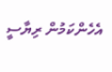އެހެންކަމުން ރިޔާސީ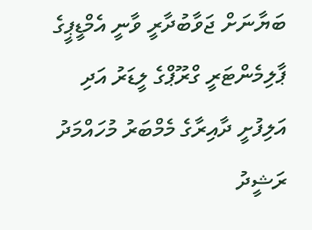ބަޔާނަށް ޖަވާބުދާރީ ވާނީ އެމްޑީޕީގެ ޕާލިމެންޓަރީ ގްރޫޕްގެ ލީޑަރު އަދި އަލިފުށީ ދާއިރާގެ މެމްބަރު މުހައްމަދު ރަޝީދު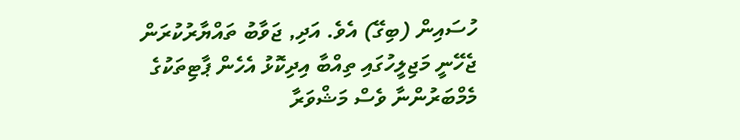ހުސައިން (ބިގޭ) އެވެ. އަދި, ޖަވާބު ތައްޔާރުކުރަން ޖެހޭނީ މަޖިލީހުގައި ތިއްބާ އިދިކޮޅު އެހެން ޕާޓިތަކުގެ މެމްބަރުންނާ ވެސް މަޝްވަރާ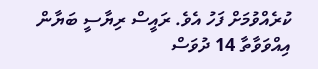ކުރެއްވުމަށް ފަހު އެވެ. ރައީސް ރިޔާސީ ބަޔާން އިއްވަވާތާ 14 ދުވަސް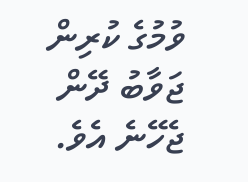ވުމުގެ ކުރިން ޖަވާބު ދޭން ޖެހޭނެ އެވެ.